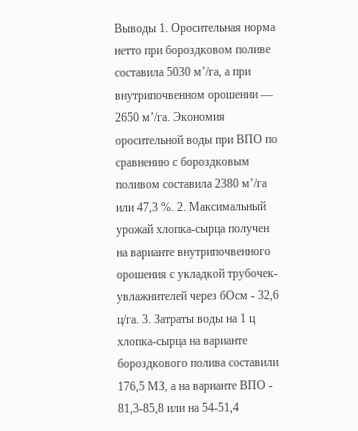Выводы 1. Оросительная норма нетто при бороздковом поливе составила 5030 м’/га, а при внутрипочвенном орошении — 2650 м’/га. Экономия оросительной воды при ВПО по сравнению с бороздковым поливом составила 2380 м’/га или 47,3 %. 2. Максимальный урожай хлопка-сырца получен на варианте внутрипочвенного орошения с укладкой трубочек-увлажнителей через бОсм - 32,6 ц/га. 3. Затраты воды на 1 ц хлопка-сырца на варианте бороздкового полива составили 176,5 МЗ, а на варианте ВПО - 81,3-85,8 или на 54-51,4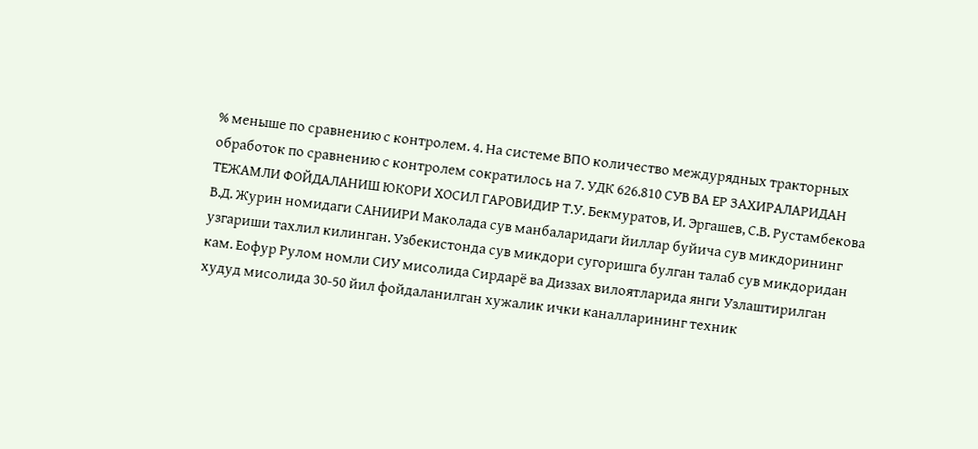% меныше по сравнению с контролем. 4. На системе ВПО количество междурядных тракторных обработок по сравнению с контролем сократилось на 7. УДК 626.810 СУВ ВА ЕР ЗАХИРАЛАРИДАН ТЕЖАМЛИ ФОЙДАЛАНИШ ЮКОРИ ХОСИЛ ГАРОВИДИР Т.У. Бекмуратов, И. Эргашев, С.В. Рустамбекова В.Д. Журин номидаги САНИИРИ Маколада сув манбаларидаги йиллар буйича сув микдорининг узгариши тахлил килинган. Узбекистонда сув микдори сугоришга булган талаб сув микдоридан кам. Еофур Рулом номли СИУ мисолида Сирдарё ва Диззах вилоятларида янги Узлаштирилган худуд мисолида 30-50 йил фойдаланилган хужалик ички каналларининг техник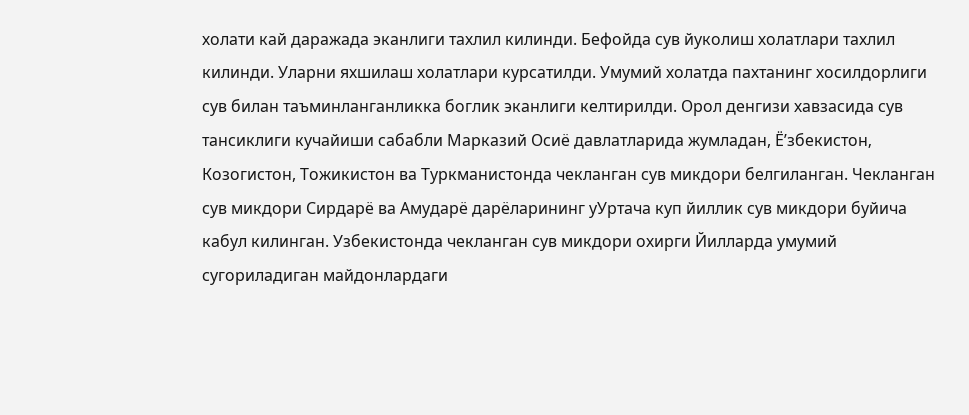холати кай даражада эканлиги тахлил килинди. Бефойда сув йуколиш холатлари тахлил килинди. Уларни яхшилаш холатлари курсатилди. Умумий холатда пахтанинг хосилдорлиги сув билан таъминланганликка боглик эканлиги келтирилди. Орол денгизи хавзасида сув тансиклиги кучайиши сабабли Марказий Осиё давлатларида жумладан, Ё’збекистон‚ Козогистон, Тожикистон ва Туркманистонда чекланган сув микдори белгиланган. Чекланган сув микдори Сирдарё ва Амударё дарёларининг уУртача куп йиллик сув микдори буйича кабул килинган. Узбекистонда чекланган сув микдори охирги Йилларда умумий сугориладиган майдонлардаги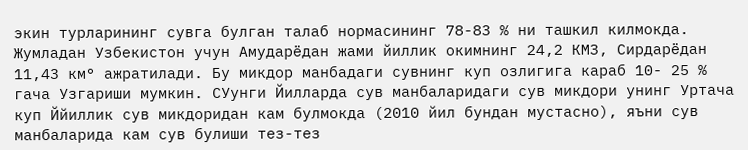экин турларининг сувга булган талаб нормасининг 78-83 % ни ташкил килмокда. Жумладан Узбекистон учун Амударёдан жами йиллик окимнинг 24,2 КМЗ‚ Сирдарёдан 11,43 км° ажратилади. Бу микдор манбадаги сувнинг куп озлигига караб 10- 25 % гача Узгариши мумкин. СУунги Йилларда сув манбаларидаги сув микдори унинг Уртача куп Ййиллик сув микдоридан кам булмокда (2010 йил бундан мустасно), яъни сув манбаларида кам сув булиши тез-тез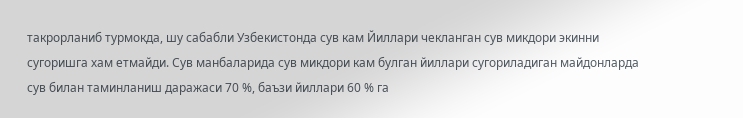такрорланиб турмокда, шу сабабли Узбекистонда сув кам Йиллари чекланган сув микдори экинни сугоришга хам етмайди. Сув манбаларида сув микдори кам булган йиллари сугориладиган майдонларда сув билан таминланиш даражаси 70 %, баъзи йиллари 60 % га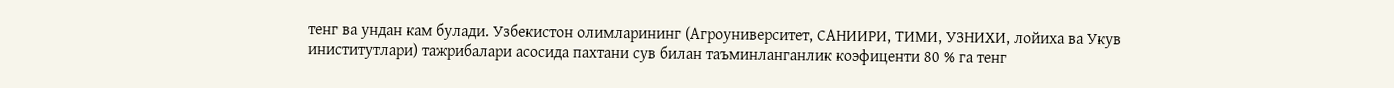тенг ва ундан кам булади. Узбекистон олимларининг (Агроуниверситет, САНИИРИ, ТИМИ, УЗНИХИ, лойиха ва Укув иниститутлари) тажрибалари асосида пахтани сув билан таъминланганлик коэфиценти 80 % га тенг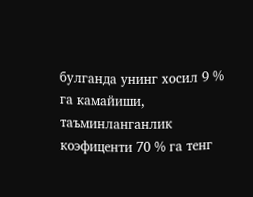булганда унинг хосил 9 % га камайиши, таъминланганлик коэфиценти 70 % га тенг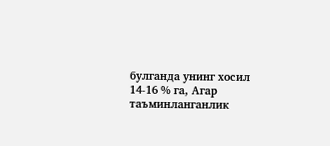булганда унинг хосил 14-16 % га, Агар таъминланганлик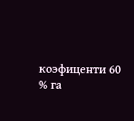коэфиценти 60 % га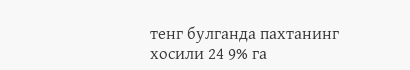тенг булганда пахтанинг хосили 24 9% га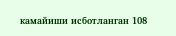камайиши исботланган 108